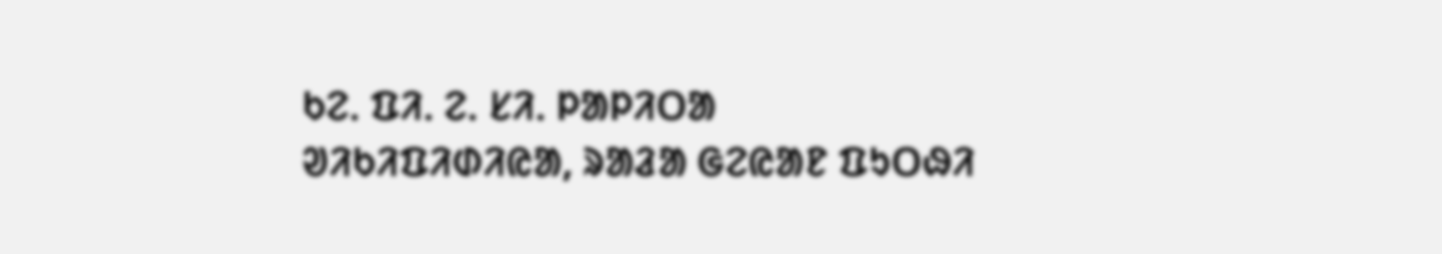ᱠᱮᱹ ᱯᱤᱹ ᱮᱹ ᱥᱤᱹ ᱞᱟᱞᱤᱛᱟ
ᱣᱤᱠᱤᱯᱤᱰᱤᱭᱟ, ᱨᱟᱲᱟ ᱜᱮᱭᱟᱱ ᱯᱩᱛᱷᱤ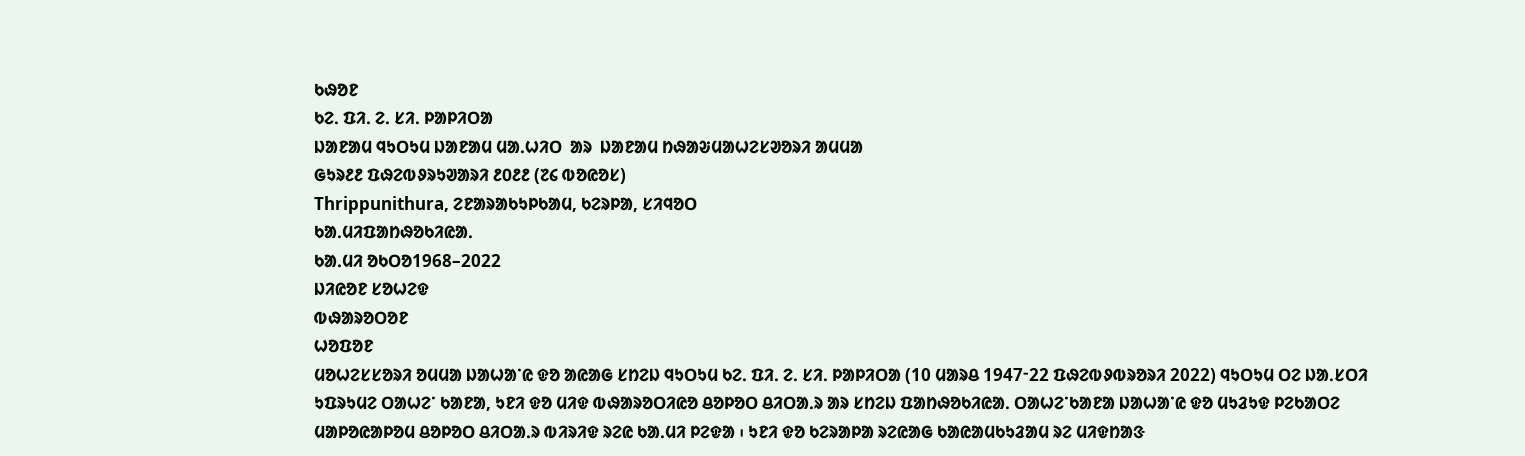ᱠᱷᱚᱱ
ᱠᱮᱹ ᱯᱤᱹ ᱮᱹ ᱥᱤᱹ ᱞᱟᱞᱤᱛᱟ
ᱡᱟᱱᱟᱢ ᱧᱩᱛᱩᱢ ᱡᱟᱱᱟᱢ ᱢᱟᱹᱦᱤᱛ  ᱟᱨ  ᱡᱟᱱᱟᱢ ᱴᱷᱟᱶᱢᱟᱦᱮᱥᱣᱚᱨᱤ ᱟᱢᱢᱟ
ᱜᱩᱨ᱒᱒ ᱯᱷᱮᱵᱽᱨᱩᱣᱟᱨᱤ ᱒᱐᱒᱒ (᱗᱔ ᱵᱚᱭᱚᱥ)
Thrippunithura, ᱮᱱᱟᱨᱟᱠᱩᱞᱠᱟᱢ, ᱠᱮᱨᱞᱟ, ᱥᱤᱧᱚᱛ
ᱠᱟᱹᱢᱤᱯᱟᱴᱷᱚᱠᱤᱭᱟᱹ
ᱠᱟᱹᱢᱤ ᱚᱠᱛᱚ1968–2022
ᱡᱤᱭᱚᱱ ᱥᱚᱦᱮᱫ
ᱵᱷᱟᱨᱚᱛᱚᱱ
ᱦᱚᱯᱚᱱ
ᱢᱚᱦᱮᱥᱥᱚᱨᱤ ᱚᱢᱢᱟ ᱡᱟᱦᱟᱸᱭ ᱫᱚ ᱟᱭᱟᱜ ᱥᱴᱮᱡ ᱧᱩᱛᱩᱢ ᱠᱮᱹ ᱯᱤᱹ ᱮᱹ ᱥᱤᱹ ᱞᱟᱞᱤᱛᱟ (10 ᱢᱟᱨᱪ 1947ᱼ22 ᱯᱷᱮᱵᱽᱵᱨᱚᱨᱤ 2022) ᱧᱩᱛᱩᱢ ᱛᱮ ᱡᱟᱹᱥᱛᱤ ᱩᱯᱨᱩᱢᱮ ᱛᱟᱦᱮᱸ ᱠᱟᱱᱟ, ᱩᱱᱤ ᱫᱚ ᱢᱤᱫ ᱵᱷᱟᱨᱚᱛᱤᱭᱚ ᱪᱚᱞᱚᱛ ᱪᱤᱛᱟᱹᱨ ᱟᱨ ᱥᱴᱮᱡ ᱯᱟᱴᱷᱚᱠᱤᱭᱟᱹ ᱛᱟᱦᱮᱸᱠᱟᱱᱟ ᱡᱟᱦᱟᱸᱭ ᱫᱚ ᱢᱩᱲᱩᱫ ᱞᱮᱠᱟᱛᱮ ᱢᱟᱞᱚᱭᱟᱞᱚᱢ ᱪᱚᱞᱚᱛ ᱪᱤᱛᱟᱹᱨ ᱵᱤᱨᱤᱫ ᱨᱮᱭ ᱠᱟᱹᱢᱤ ᱞᱮᱫᱟ ᱾ ᱩᱱᱤ ᱫᱚ ᱠᱮᱨᱟᱞᱟ ᱨᱮᱭᱟᱜ ᱠᱟᱭᱟᱢᱠᱩᱲᱟᱢ ᱨᱮ ᱢᱤᱫᱴᱟᱝ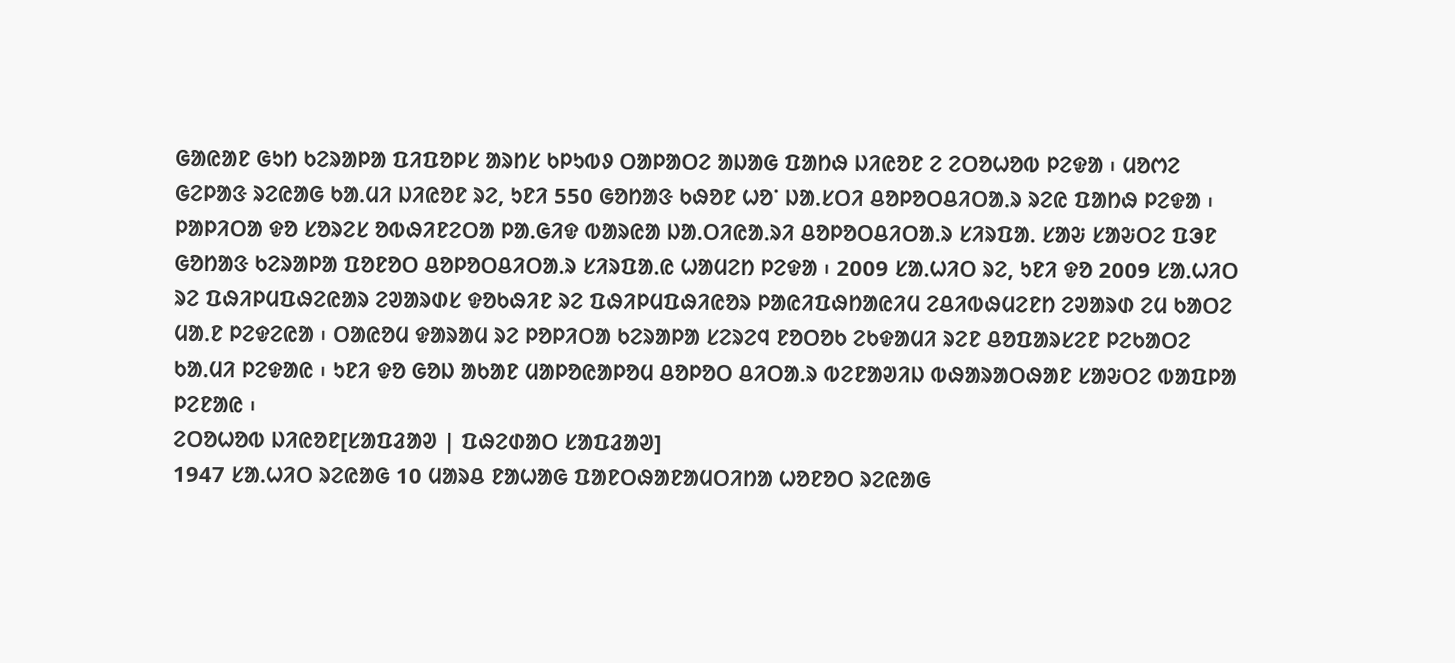ᱜᱟᱭᱟᱱ ᱜᱩᱴ ᱠᱮᱨᱟᱞᱟ ᱯᱤᱯᱚᱞᱥ ᱟᱨᱴᱥ ᱠᱞᱩᱵᱽ ᱛᱟᱞᱟᱛᱮ ᱟᱡᱟᱜ ᱯᱟᱴᱷ ᱡᱤᱭᱚᱱ ᱮ ᱮᱛᱚᱦᱚᱵ ᱞᱮᱫᱟ ᱾ ᱢᱚᱬᱮ ᱜᱮᱞᱟᱝ ᱨᱮᱭᱟᱜ ᱠᱟᱹᱢᱤ ᱡᱤᱭᱚᱱ ᱨᱮ, ᱩᱱᱤ 550 ᱜᱚᱴᱟᱝ ᱠᱷᱚᱱ ᱦᱚᱸ ᱡᱟᱹᱥᱛᱤ ᱪᱚᱞᱚᱛᱪᱤᱛᱟᱹᱨ ᱨᱮᱭ ᱯᱟᱴᱷ ᱞᱮᱫᱟ ᱾
ᱞᱟᱞᱤᱛᱟ ᱫᱚ ᱥᱚᱨᱮᱥ ᱚᱵᱷᱤᱱᱮᱛᱟ ᱞᱟᱹᱜᱤᱫ ᱵᱟᱨᱭᱟ ᱡᱟᱹᱛᱤᱭᱟᱹᱨᱤ ᱪᱚᱞᱚᱛᱪᱤᱛᱟᱹᱨ ᱥᱤᱨᱯᱟᱹ ᱥᱟᱶ ᱥᱟᱶᱛᱮ ᱯᱳᱱ ᱜᱚᱴᱟᱝ ᱠᱮᱨᱟᱞᱟ ᱯᱚᱱᱚᱛ ᱪᱚᱞᱚᱛᱪᱤᱛᱟᱹᱨ ᱥᱤᱨᱯᱟᱹᱭ ᱦᱟᱢᱮᱴ ᱞᱮᱫᱟ ᱾ 2009 ᱥᱟᱹᱦᱤᱛ ᱨᱮ, ᱩᱱᱤ ᱫᱚ 2009 ᱥᱟᱹᱦᱤᱛ ᱨᱮ ᱯᱷᱤᱞᱢᱯᱷᱮᱭᱟᱨ ᱮᱣᱟᱨᱰᱥ ᱫᱚᱠᱷᱤᱱ ᱨᱮ ᱯᱷᱤᱞᱢᱯᱷᱤᱭᱚᱨ ᱞᱟᱭᱤᱯᱷᱴᱟᱭᱤᱢ ᱮᱪᱤᱵᱷᱢᱮᱱᱴ ᱮᱣᱟᱨᱰ ᱮᱢ ᱠᱟᱛᱮ ᱢᱟᱹᱱ ᱞᱮᱫᱮᱭᱟ ᱾ ᱛᱟᱭᱚᱢ ᱫᱟᱨᱟᱢ ᱨᱮ ᱞᱚᱞᱤᱛᱟ ᱠᱮᱨᱟᱞᱟ ᱥᱮᱨᱮᱧ ᱱᱚᱛᱚᱠ ᱮᱠᱫᱟᱢᱤ ᱨᱮᱱ ᱪᱚᱯᱟᱨᱥᱮᱱ ᱞᱮᱠᱟᱛᱮ ᱠᱟᱹᱢᱤ ᱞᱮᱫᱟᱭ ᱾ ᱩᱱᱤ ᱫᱚ ᱜᱚᱡ ᱟᱠᱟᱱ ᱢᱟᱞᱚᱭᱟᱞᱚᱢ ᱪᱚᱞᱚᱛ ᱪᱤᱛᱟᱹᱨ ᱵᱮᱱᱟᱣᱤᱡ ᱵᱷᱟᱨᱟᱛᱷᱟᱱ ᱥᱟᱶᱛᱮ ᱵᱟᱯᱞᱟ ᱞᱮᱱᱟᱭ ᱾
ᱮᱛᱚᱦᱚᱵ ᱡᱤᱭᱚᱱ[ᱥᱟᱯᱲᱟᱣ | ᱯᱷᱮᱰᱟᱛ ᱥᱟᱯᱲᱟᱣ]
1947 ᱥᱟᱹᱦᱤᱛ ᱨᱮᱭᱟᱜ 10 ᱢᱟᱨᱪ ᱱᱟᱦᱟᱜ ᱯᱟᱱᱛᱷᱟᱱᱟᱢᱛᱤᱴᱟ ᱦᱚᱱᱚᱛ ᱨᱮᱭᱟᱜ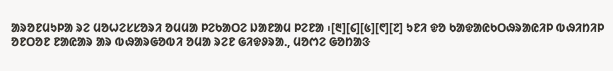ᱟᱨᱚᱱᱢᱩᱞᱟ ᱨᱮ ᱢᱚᱦᱮᱥᱥᱚᱨᱤ ᱚᱢᱢᱟ ᱞᱮᱠᱟᱛᱮ ᱡᱟᱱᱟᱢ ᱞᱮᱱᱟ ᱾[᱓][᱔][᱕][᱖][᱗] ᱩᱱᱤ ᱫᱚ ᱠᱟᱫᱟᱭᱠᱛᱷᱨᱟᱭᱤᱞ ᱵᱷᱤᱴᱤᱞ ᱚᱱᱛᱚᱱ ᱱᱟᱭᱟᱨ ᱟᱨ ᱵᱷᱟᱨᱜᱚᱵᱤ ᱚᱢᱟ ᱨᱮᱱ ᱜᱤᱫᱽᱨᱟᱹ, ᱢᱚᱬᱮ ᱜᱚᱴᱟᱝ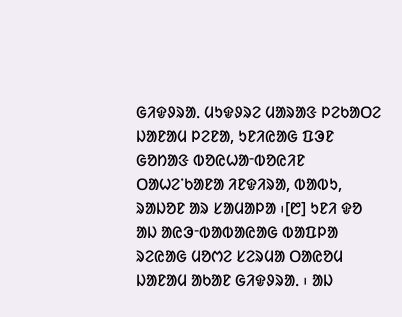ᱜᱤᱫᱽᱨᱟᱹ ᱢᱩᱫᱽᱨᱮ ᱢᱟᱨᱟᱝ ᱞᱮᱠᱟᱛᱮ ᱡᱟᱱᱟᱢ ᱞᱮᱱᱟ, ᱩᱱᱤᱭᱟᱜ ᱯᱳᱱ ᱜᱚᱴᱟᱝ ᱵᱚᱭᱦᱟᱼᱵᱚᱭᱤᱱ ᱛᱟᱦᱮᱸᱠᱟᱱᱟ ᱤᱱᱫᱤᱨᱟ, ᱵᱟᱵᱩ, ᱨᱟᱡᱚᱱ ᱟᱨ ᱥᱟᱢᱟᱞᱟ ᱾[᱘] ᱩᱱᱤ ᱫᱚ ᱟᱡ ᱟᱭᱳᱼᱵᱟᱵᱟᱭᱟᱜ ᱵᱟᱯᱞᱟ ᱨᱮᱭᱟᱜ ᱢᱚᱬᱮ ᱥᱮᱨᱢᱟ ᱛᱟᱭᱚᱢ ᱡᱟᱱᱟᱢ ᱟᱠᱟᱱ ᱜᱤᱫᱽᱨᱟᱹ ᱾ ᱟᱡ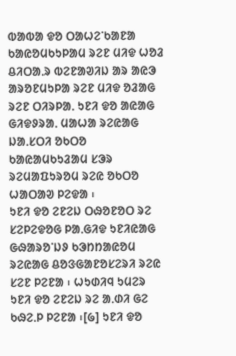ᱵᱟᱵᱟ ᱫᱚ ᱛᱟᱦᱮᱸᱠᱟᱱᱟ ᱠᱟᱭᱚᱢᱠᱩᱞᱟᱢ ᱨᱮᱱ ᱢᱤᱫ ᱦᱚᱲ ᱪᱤᱛᱟᱹᱨ ᱵᱮᱱᱟᱣᱤᱡ ᱟᱨ ᱟᱭᱳ ᱟᱨᱚᱱᱢᱩᱞᱟ ᱨᱮᱱ ᱢᱤᱫ ᱚᱲᱟᱜ ᱨᱮᱱ ᱛᱤᱨᱞᱟᱹ ᱩᱱᱤ ᱫᱚ ᱟᱭᱟᱜ ᱜᱤᱫᱽᱨᱟᱹ ᱢᱟᱦᱟ ᱨᱮᱭᱟᱜ ᱡᱟᱹᱥᱛᱤ ᱚᱠᱛᱚ ᱠᱟᱭᱟᱢᱠᱩᱲᱟᱢ ᱥᱳᱨ ᱨᱮᱢᱟᱯᱩᱨᱚᱢ ᱨᱮᱭ ᱚᱠᱛᱚ ᱦᱟᱛᱟᱣ ᱞᱮᱫᱟ ᱾
ᱩᱱᱤ ᱫᱚ ᱮᱱᱮᱡ ᱛᱷᱚᱱᱚᱛ ᱨᱮ ᱥᱮᱞᱮᱫᱚᱜ ᱞᱟᱹᱜᱤᱫ ᱩᱱᱤᱭᱟᱜ ᱜᱷᱟᱨᱚᱸᱡᱽ ᱠᱳᱴᱴᱟᱭᱚᱢ ᱨᱮᱭᱟᱜ ᱪᱚᱝᱜᱟᱱᱚᱥᱮᱨᱤ ᱨᱮᱭ ᱥᱮᱱ ᱞᱮᱱᱟ ᱾ ᱦᱩᱰᱤᱧ ᱩᱢᱮᱨ ᱩᱱᱤ ᱫᱚ ᱮᱱᱮᱡ ᱨᱮ ᱟᱹᱰᱤ ᱜᱮ ᱠᱷᱮᱹᱞ ᱞᱮᱱᱟ ᱾[᱙] ᱩᱱᱤ ᱫᱚ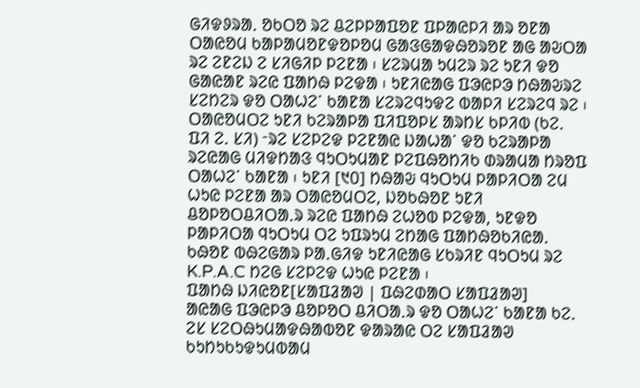ᱜᱤᱫᱽᱨᱟᱹ ᱚᱠᱛᱚ ᱨᱮ ᱪᱮᱞᱞᱟᱯᱚᱱ ᱯᱞᱟᱭᱞᱤ ᱟᱨ ᱚᱱᱟ ᱛᱟᱭᱚᱢ ᱠᱟᱞᱟᱢᱚᱱᱫᱚᱞᱚᱢ ᱜᱟᱝᱜᱟᱫᱷᱚᱨᱚᱱ ᱟᱜ ᱟᱶᱛᱟ ᱨᱮ ᱮᱱᱮᱡ ᱮ ᱥᱤᱜᱤᱞ ᱞᱮᱱᱟ ᱾ ᱥᱮᱨᱢᱟ ᱩᱢᱮᱨ ᱨᱮ ᱩᱱᱤ ᱫᱚ ᱜᱟᱭᱟᱱ ᱨᱮᱭ ᱯᱟᱴᱷ ᱞᱮᱫᱟ ᱾ ᱩᱱᱤᱭᱟᱜ ᱯᱳᱭᱞᱳ ᱴᱷᱟᱶᱨᱮ ᱥᱮᱴᱮᱨ ᱫᱚ ᱛᱟᱦᱮᱸ ᱠᱟᱱᱟ ᱥᱮᱨᱮᱧᱩᱫᱮ ᱵᱟᱞᱤ ᱥᱮᱨᱮᱧ ᱨᱮ ᱾ ᱛᱟᱭᱚᱢᱛᱮ ᱩᱱᱤ ᱠᱮᱨᱟᱞᱟ ᱯᱤᱯᱚᱞᱥ ᱟᱨᱴᱥ ᱠᱞᱤᱵ (ᱠᱮᱹ ᱯᱤ ᱮᱹ ᱥᱤ) ᱼᱨᱮ ᱥᱮᱞᱮᱫ ᱞᱮᱱᱟᱭ ᱡᱟᱦᱟᱸ ᱫᱚ ᱠᱮᱨᱟᱞᱟ ᱨᱮᱭᱟᱜ ᱢᱤᱫᱴᱟᱝ ᱧᱩᱛᱩᱢᱟᱱ ᱞᱮᱯᱷᱚᱴᱤᱠ ᱰᱨᱟᱢᱟ ᱴᱨᱚᱯ ᱛᱟᱦᱮᱸ ᱠᱟᱱᱟ ᱾ ᱩᱱᱤ [᱑᱐] ᱴᱷᱟᱶ ᱧᱩᱛᱩᱢ ᱞᱟᱞᱤᱛᱟ ᱮᱢ ᱦᱩᱭ ᱞᱮᱱᱟ ᱟᱨ ᱛᱟᱭᱚᱢᱛᱮ, ᱡᱚᱠᱷᱚᱱ ᱩᱱᱤ ᱪᱚᱞᱚᱛᱪᱤᱛᱟᱹᱨ ᱨᱮᱭ ᱯᱟᱴᱷ ᱮᱦᱚᱵ ᱞᱮᱫᱟ, ᱩᱱᱫᱚ ᱞᱟᱞᱤᱛᱟ ᱧᱩᱛᱩᱢ ᱛᱮ ᱩᱯᱨᱩᱢ ᱮᱴᱟᱜ ᱯᱟᱴᱷᱚᱠᱤᱭᱟᱹ ᱠᱷᱚᱱ ᱵᱷᱮᱜᱟᱨ ᱞᱟᱹᱜᱤᱫ ᱩᱱᱤᱭᱟᱜ ᱥᱠᱨᱤᱱ ᱧᱩᱛᱩᱢ ᱨᱮ K.P.A.C ᱴᱮᱜ ᱥᱮᱞᱮᱫ ᱦᱩᱭ ᱞᱮᱱᱟ ᱾
ᱯᱟᱴᱷ ᱡᱤᱭᱚᱱ[ᱥᱟᱯᱲᱟᱣ | ᱯᱷᱮᱰᱟᱛ ᱥᱟᱯᱲᱟᱣ]
ᱟᱭᱟᱜ ᱯᱳᱭᱞᱳ ᱪᱚᱞᱚᱛ ᱪᱤᱛᱟᱹᱨ ᱫᱚ ᱛᱟᱦᱮᱸ ᱠᱟᱱᱟ ᱠᱮᱹ ᱮᱥ ᱥᱮᱛᱷᱩᱢᱟᱫᱷᱟᱵᱚᱱ ᱫᱟᱨᱟᱭ ᱛᱮ ᱥᱟᱯᱲᱟᱣ ᱠᱩᱴᱩᱠᱩᱫᱩᱢᱵᱟᱢ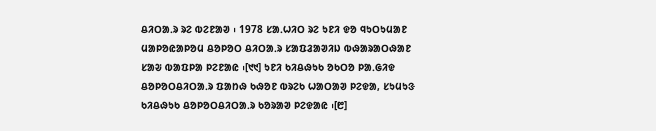ᱪᱤᱛᱟᱹᱨ ᱨᱮ ᱵᱮᱱᱟᱣ ᱾ 1978 ᱥᱟᱹᱦᱤᱛ ᱨᱮ ᱩᱱᱤ ᱫᱚ ᱧᱩᱛᱩᱢᱟᱱ ᱢᱟᱞᱚᱭᱟᱞᱚᱢ ᱪᱚᱞᱚᱛ ᱪᱤᱛᱟᱹᱨ ᱥᱟᱯᱲᱟᱣᱤᱡ ᱵᱷᱟᱨᱟᱛᱷᱟᱱ ᱥᱟᱶ ᱵᱟᱯᱞᱟ ᱞᱮᱱᱟᱭ ᱾[᱑᱑] ᱩᱱᱤ ᱠᱤᱪᱷᱩᱠ ᱚᱠᱛᱚ ᱞᱟᱹᱜᱤᱫ ᱪᱚᱞᱚᱛᱪᱤᱛᱟᱹᱨ ᱯᱟᱴᱷ ᱠᱷᱚᱱ ᱵᱨᱮᱠ ᱦᱟᱛᱟᱣ ᱞᱮᱫᱟ, ᱥᱩᱢᱩᱝ ᱠᱤᱪᱷᱩᱠ ᱪᱚᱞᱚᱛᱪᱤᱛᱟᱹᱨ ᱠᱚᱨᱟᱣ ᱞᱮᱫᱟᱭ ᱾[᱘]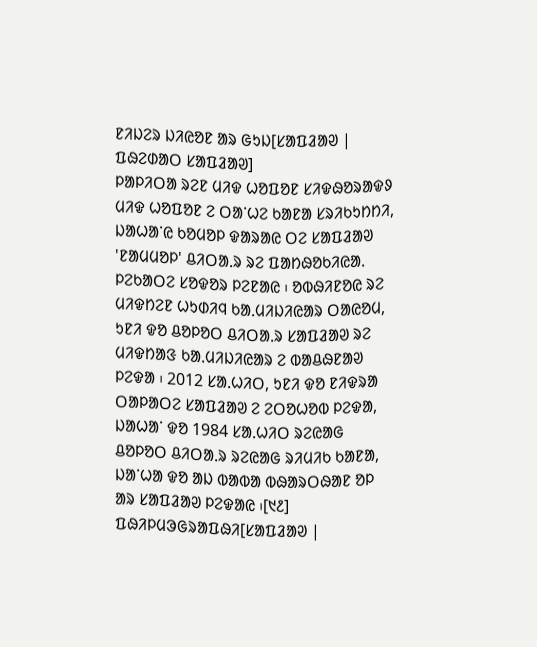ᱱᱤᱡᱮᱨ ᱡᱤᱭᱚᱱ ᱟᱨ ᱜᱩᱡ[ᱥᱟᱯᱲᱟᱣ | ᱯᱷᱮᱰᱟᱛ ᱥᱟᱯᱲᱟᱣ]
ᱞᱟᱞᱤᱛᱟ ᱨᱮᱱ ᱢᱤᱫ ᱦᱚᱯᱚᱱ ᱥᱤᱫᱷᱚᱨᱟᱫᱽ ᱢᱤᱫ ᱦᱚᱯᱚᱱ ᱮ ᱛᱟᱸᱦᱮ ᱠᱟᱱᱟ ᱥᱨᱤᱠᱩᱴᱴᱤ, ᱡᱟᱦᱟᱸᱭ ᱠᱚᱢᱚᱞ ᱫᱟᱨᱟᱭ ᱛᱮ ᱥᱟᱯᱲᱟᱣ 'ᱱᱟᱢᱢᱚᱞ' ᱪᱤᱛᱟᱹᱨ ᱨᱮ ᱯᱟᱴᱷᱚᱠᱤᱭᱟᱹ ᱞᱮᱠᱟᱛᱮ ᱥᱚᱫᱚᱨ ᱞᱮᱱᱟᱭ ᱾ ᱚᱵᱷᱤᱱᱚᱭ ᱨᱮ ᱢᱤᱫᱴᱮᱱ ᱦᱩᱰᱤᱧ ᱠᱟᱹᱢᱤᱡᱤᱭᱟᱨ ᱛᱟᱭᱚᱢ, ᱩᱱᱤ ᱫᱚ ᱪᱚᱞᱚᱛ ᱪᱤᱛᱟᱹᱨ ᱥᱟᱯᱲᱟᱣ ᱨᱮ ᱢᱤᱫᱴᱟᱝ ᱠᱟᱹᱢᱤᱡᱤᱭᱟᱨ ᱮ ᱵᱟᱪᱷᱱᱟᱣ ᱞᱮᱫᱟ ᱾ 2012 ᱥᱟᱹᱦᱤᱛ, ᱩᱱᱤ ᱫᱚ ᱱᱤᱫᱨᱟ ᱛᱟᱞᱟᱛᱮ ᱥᱟᱯᱲᱟᱣ ᱮ ᱮᱛᱚᱦᱚᱵ ᱞᱮᱫᱟ, ᱡᱟᱦᱟᱸ ᱫᱚ 1984 ᱥᱟᱹᱦᱤᱛ ᱨᱮᱭᱟᱜ ᱪᱚᱞᱚᱛ ᱪᱤᱛᱟᱹᱨ ᱨᱮᱭᱟᱜ ᱨᱤᱢᱤᱠ ᱠᱟᱱᱟ, ᱡᱟᱸᱦᱟ ᱫᱚ ᱟᱡ ᱵᱟᱵᱟ ᱵᱷᱟᱨᱛᱷᱟᱱ ᱚᱞ ᱟᱨ ᱥᱟᱯᱲᱟᱣ ᱞᱮᱫᱟᱭ ᱾[᱑᱒]
ᱯᱷᱤᱞᱢᱳᱜᱨᱟᱯᱷᱤ[ᱥᱟᱯᱲᱟᱣ |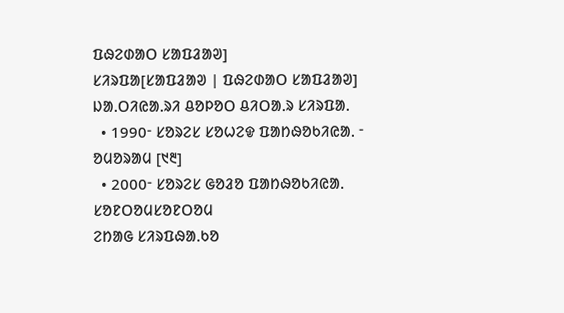ᱯᱷᱮᱰᱟᱛ ᱥᱟᱯᱲᱟᱣ]
ᱥᱤᱨᱯᱟ[ᱥᱟᱯᱲᱟᱣ | ᱯᱷᱮᱰᱟᱛ ᱥᱟᱯᱲᱟᱣ]
ᱡᱟᱹᱛᱤᱭᱟᱹᱨᱤ ᱪᱚᱞᱚᱛ ᱪᱤᱛᱟᱹᱨ ᱥᱤᱨᱯᱟᱹ
  • 1990ᱼ ᱥᱚᱨᱮᱥ ᱥᱚᱦᱮᱫ ᱯᱟᱴᱷᱚᱠᱤᱭᱟᱹ ᱼ ᱚᱢᱚᱨᱟᱢ [᱑᱓]
  • 2000ᱼ ᱥᱚᱨᱮᱥ ᱜᱚᱲᱚ ᱯᱟᱴᱷᱚᱠᱤᱭᱟᱹ ᱥᱚᱱᱛᱚᱢᱥᱚᱱᱛᱚᱢ
ᱮᱴᱟᱜ ᱥᱤᱨᱯᱷᱟᱹᱠᱚ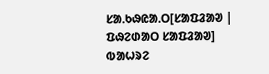ᱥᱟᱹᱠᱷᱭᱟᱹᱛ[ᱥᱟᱯᱲᱟᱣ | ᱯᱷᱮᱰᱟᱛ ᱥᱟᱯᱲᱟᱣ]
ᱵᱟᱦᱨᱮ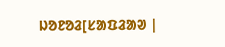ᱡᱚᱱᱚᱲ[ᱥᱟᱯᱲᱟᱣ |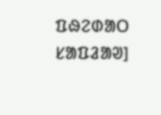ᱯᱷᱮᱰᱟᱛ ᱥᱟᱯᱲᱟᱣ]